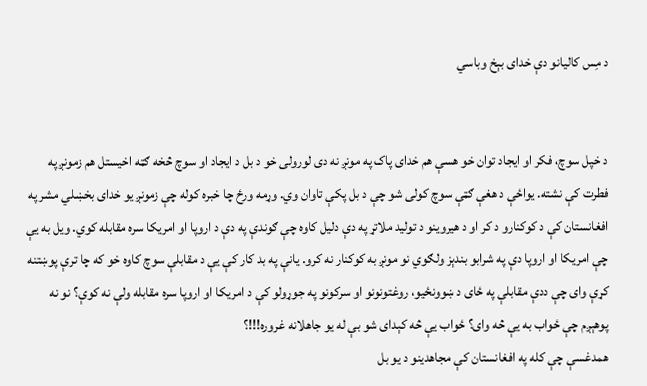د مِس کاليانو دې خداى بېخ وباسي


د خپل سوچ، فکر او ايجاد توان خو هسې هم خداى پاک په مونږ نه دى لورولى خو د بل د ايجاد او سوچ څخه ګټه اخيستل هم زمونږ په فطرت کې نشته. يواځې د هغې ګټې سوچ کولى شو چې د بل پکې تاوان وي. وړمه ورځ چا خبره کوله چې زمونږ يو خداى بخښلي مشر په افغانستان کې د کوکنارو د کر او د هيروينو د توليد ملاتړ په دې دليل کاوه چې ګوندې په دې د اروپا او امريکا سره مقابله کوي. ويل به يې چې امريکا او اروپا دې په شرابو بندېز ولګوي نو مونږ به کوکنار نه کرو. يانې په بد کار کې يې د مقابلې سوچ کاوه خو که چا ترې پوښتنه کړې واى چې ددې مقابلې په ځاى د ښوونځيو، روغتونونو او سرکونو په جوړولو کې د امريکا او اروپا سره مقابله ولې نه کوې؟ نو نه پوهېږم چې ځواب به يې څه واى؟ ځواب يې څه کېداى شو بې له يو جاهلانه غروره!!!؟
همدغسې چې کله په افغانستان کې مجاهدينو د يو بل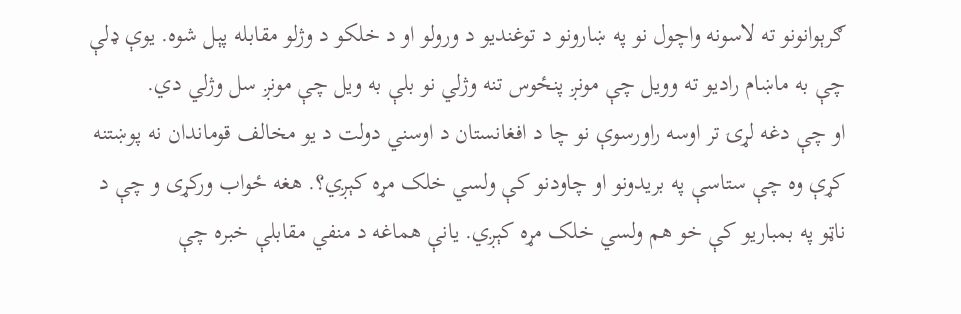ګرېوانونو ته لاسونه واچول نو په ښارونو د توغنديو د ورولو او د خلکو د وژلو مقابله پېل شوه. يوې ډلې چې به ماښام راديو ته وويل چې مونږ پنځوس تنه وژلي نو بلې به ويل چې مونږ سل وژلي دي.
او چې دغه لړۍ تر اوسه راورسوې نو چا د افغانستان د اوسني دولت د يو مخالف قوماندان نه پوښتنه کړې وه چې ستاسې په بريدونو او چاودنو کې ولسي خلک مړه کېږي؟. هغه ځواب ورکړى و چې د ناټو په بمباريو کې خو هم ولسي خلک مړه کېږي. يانې هماغه د منفي مقابلې خبره چې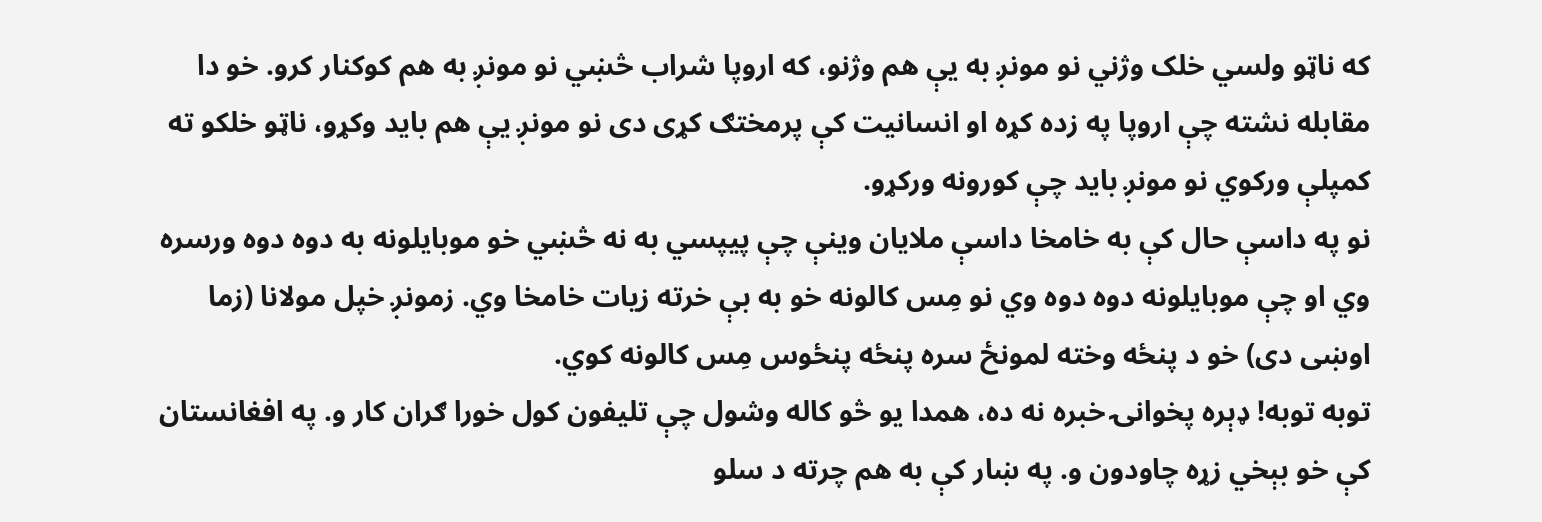که ناټو ولسي خلک وژني نو مونږ به يې هم وژنو، که اروپا شراب څښي نو مونږ به هم کوکنار کرو. خو دا مقابله نشته چې اروپا په زده کړه او انسانيت کې پرمختګ کړى دى نو مونږ يې هم بايد وکړو، ناټو خلکو ته کمپلې ورکوي نو مونږ بايد چې کورونه ورکړو.
نو په داسې حال کې به خامخا داسې ملايان وينې چې پيپسي به نه څښي خو موبايلونه به دوه دوه ورسره وي او چې موبايلونه دوه دوه وي نو مِس کالونه خو به بې خرته زيات خامخا وي. زمونږ خپل مولانا (زما اوښى دى) خو د پنځه وخته لمونځ سره پنځه پنځوس مِس کالونه کوي.
توبه توبه! ډېره پخوانۍ خبره نه ده، همدا يو څو کاله وشول چې تليفون کول خورا ګران کار و. په افغانستان کې خو بېخي زړه چاودون و. په ښار کې به هم چرته د سلو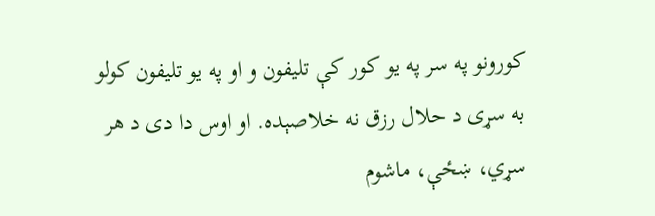کورونو په سر په يو کور کې تليفون و او په يو تليفون کولو به سړى د حلال رزق نه خلاصېده. او اوس دا دى د هر سړي، ښځې، ماشوم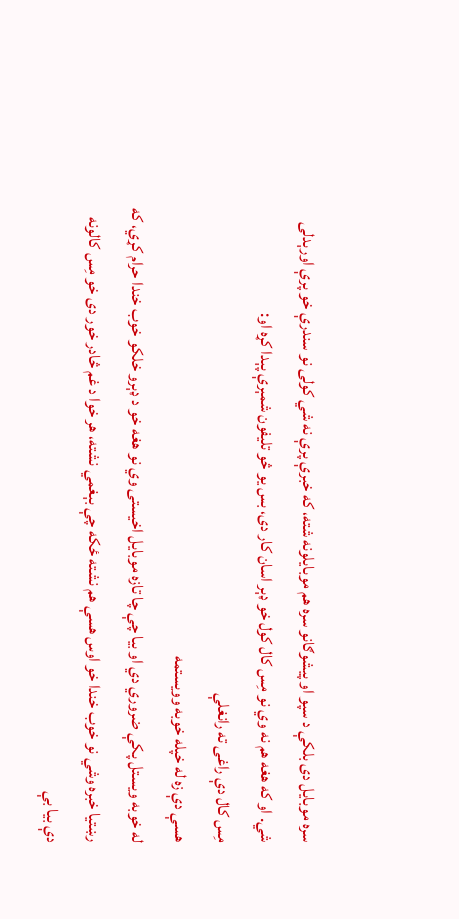سره موبايل دى بلکې د سپو او پيشوګانو سره هم موبايلونه شته، که خبرې پرې نه شي کولى نو سندرې خو پرې اورېدلى شي. او که هغه هم نه وي نو مِس کال کول خو ډېر اسان کار دى، بس يو څو تليفون شمېرې پېدا کړه او:
مِس کال دې راغى ته رانغلې
هسې دې زه له خپله خوبه وويستمه
له خوبه ويستل پکې ضروري دي او بيا چې چا تازه موبايل اخيستى وي نو هغه خو د ډېرو خلکو خوب خندا حرام کړي، که رښتيا خبره وشي نو خوب خندا خو اوس هسې هم نشته ځکه چې بېغمي نشته، هر خوا د غم څادر خور دى خو مِس کالونه دې بيا بې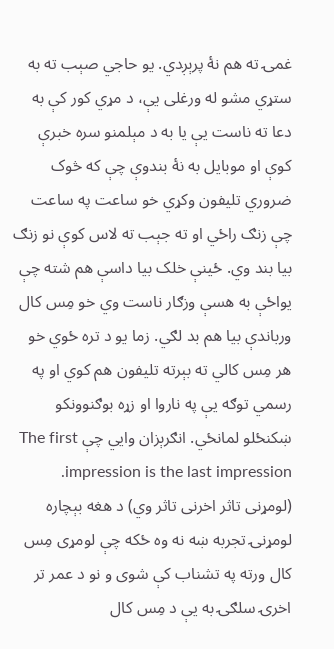غمۍ ته هم نۀ پرېږدي. يو حاجي صېب ته به ستړي مشو له ورغلى يې، د مړي کور کې به دعا ته ناست يې يا به د مېلمنو سره خبرې کوې او موبايل به نۀ بندوې چې که څوک ضروري تليفون وکړي خو ساعت په ساعت چې زنګ راځي او ته جېب ته لاس کوې نو زنګ بيا بند وي. ځينې خلک بيا داسې هم شته چې يواځې به هسې وزګار ناست وي خو مِس کال ورباندې بيا هم بد لګي. زما يو د تره ځوي خو هر مِس کالي ته بېرته تليفون هم کوي او په رسمي توګه يې په ناروا او زړه بوګنوونکو ښکنځلو لمانځي. انګرېزان وايي چې The first impression is the last impression. (لومړنى تاثر اخرنى تاثر وي) د هغه بېچاره لومړنۍ تجربه ښه نه وه ځکه چې لومړى مِس کال ورته په تشناب کې شوى و نو د عمر تر اخرۍ سلګۍ به يې د مِس کال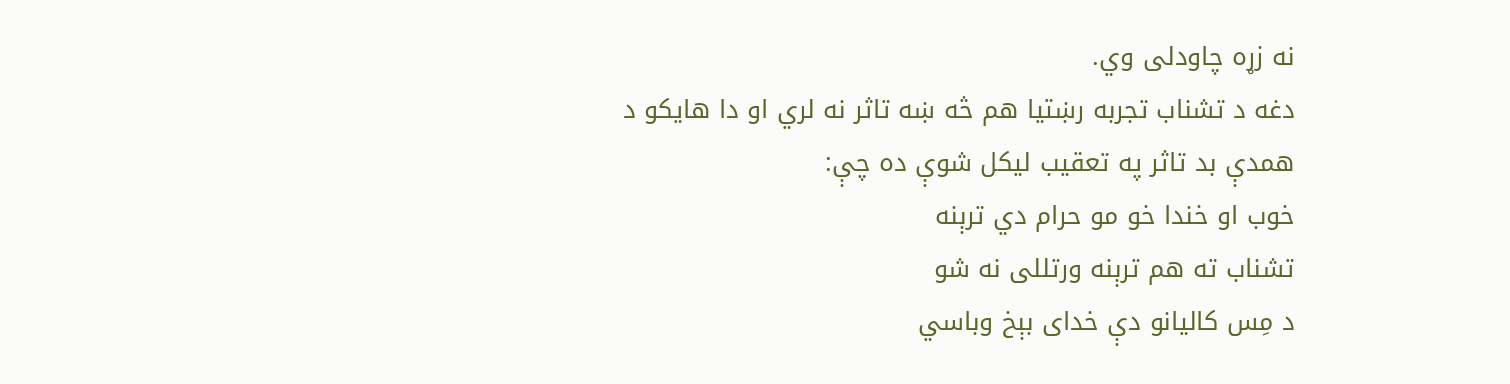نه زړه چاودلى وي.
دغه د تشناب تجربه رښتيا هم څه ښه تاثر نه لري او دا هايکو د همدې بد تاثر په تعقيب ليکل شوې ده چې:
خوب او خندا خو مو حرام دي ترېنه
تشناب ته هم ترېنه ورتللى نه شو
د مِس کاليانو دې خداى بېخ وباسي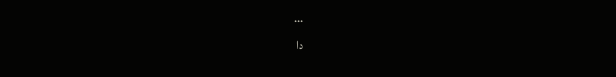...
دا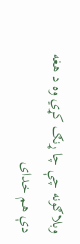وبلاګونه چې چا ړنګ کړي وه د هغه دې هم خداى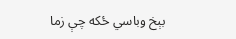بېخ وباسي ځکه چې زما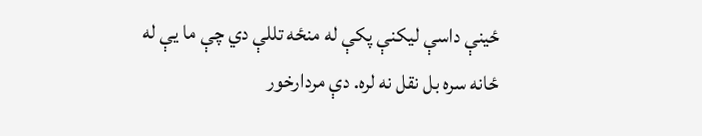ځينې داسې ليکنې پکې له منځه تللې دي چې ما يې له ځانه سره بل نقل نه لره. دې مردارخور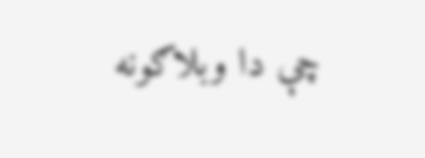چې دا وبلاګونه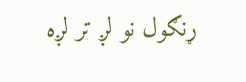ړنګول نو لږ تر لږه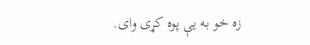زه خو به يې پوه کړى واى.